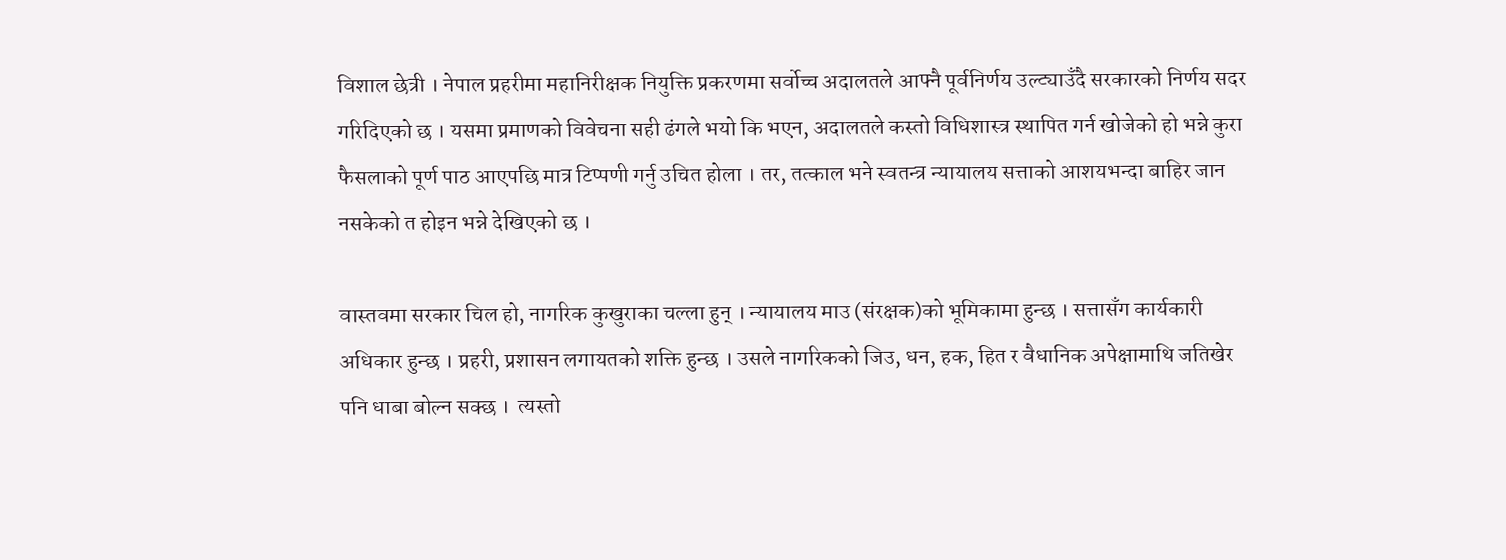विशाल छेत्री । नेपाल प्रहरीमा महानिरीक्षक नियुक्ति प्रकरणमा सर्वोच्च अदालतले आफ्नै पूर्वनिर्णय उल्ट्याउँदै सरकारको निर्णय सदर गरिदिएको छ । यसमा प्रमाणको विवेचना सही ढंगले भयो कि भएन, अदालतले कस्तो विधिशास्त्र स्थापित गर्न खोजेको हो भन्ने कुरा फैसलाको पूर्ण पाठ आएपछि मात्र टिप्पणी गर्नु उचित होला । तर, तत्काल भने स्वतन्त्र न्यायालय सत्ताको आशयभन्दा बाहिर जान नसकेको त होइन भन्ने देखिएको छ ।

वास्तवमा सरकार चिल हो, नागरिक कुखुराका चल्ला हुन् । न्यायालय माउ (संरक्षक)को भूमिकामा हुन्छ । सत्तासँग कार्यकारी अधिकार हुन्छ । प्रहरी, प्रशासन लगायतको शक्ति हुन्छ । उसले नागरिकको जिउ, धन, हक, हित र वैधानिक अपेक्षामाथि जतिखेर पनि धाबा बोल्न सक्छ ।  त्यस्तो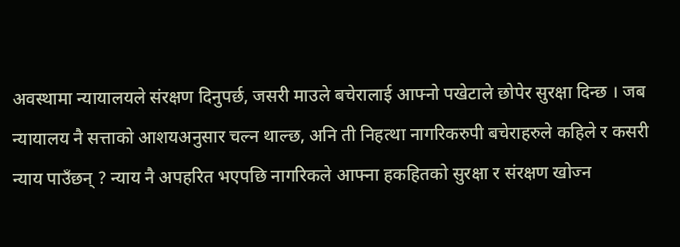अवस्थामा न्यायालयले संरक्षण दिनुपर्छ, जसरी माउले बचेरालाई आफ्नो पखेटाले छोपेर सुरक्षा दिन्छ । जब न्यायालय नै सत्ताको आशयअनुसार चल्न थाल्छ, अनि ती निहत्था नागरिकरुपी बचेराहरुले कहिले र कसरी न्याय पाउँछन् ? न्याय नै अपहरित भएपछि नागरिकले आफ्ना हकहितको सुरक्षा र संरक्षण खोज्न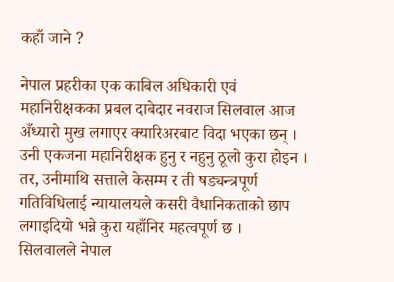कहाँ जाने ?

नेपाल प्रहरीका एक काबिल अधिकारी एवं महानिरीक्षकका प्रबल दाबेदार नवराज सिलवाल आज अँध्यारो मुख लगाएर क्यारिअरबाट विदा भएका छन् । उनी एकजना महानिरीक्षक हुनु र नहुनु ठूलो कुरा होइन । तर, उनीमाथि सत्ताले केसम्म र ती षड्यन्त्रपूर्ण गतिविधिलाई न्यायालयले कसरी वैधानिकताको छाप लगाइदियो भन्ने कुरा यहाँनिर महत्वपूर्ण छ ।
सिलवालले नेपाल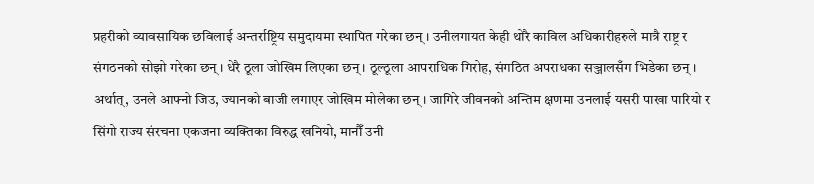प्रहरीको व्यावसायिक छविलाई अन्तर्राष्ट्रिय समुदायमा स्थापित गरेका छन् । उनीलगायत केही थोरै काविल अधिकारीहरुले मात्रै राष्ट्र र संगठनको सोझो गरेका छन् । धेरै ठूला जोखिम लिएका छन् । ठूल्ठूला आपराधिक गिरोह, संगठित अपराधका सञ्जालसँग भिडेका छन् । अर्थात्, उनले आफ्नो जिउ, ज्यानको बाजी लगाएर जोखिम मोलेका छन् । जागिरे जीवनको अन्तिम क्षणमा उनलाई यसरी पाखा पारियो र सिंगो राज्य संरचना एकजना व्यक्तिका विरुद्ध खनियो, मानौँ उनी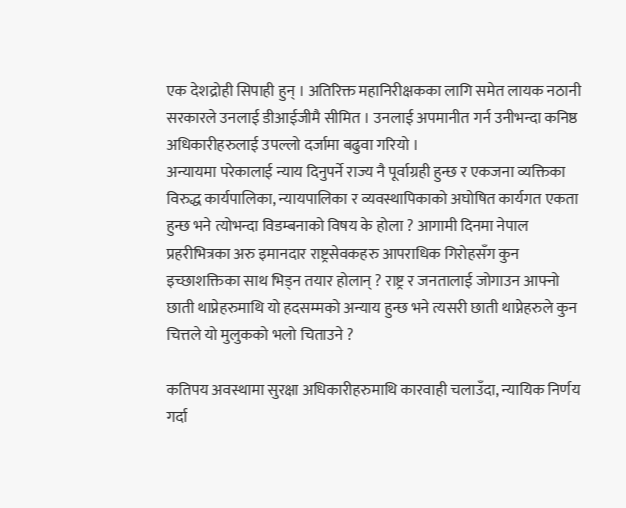एक देशद्रोही सिपाही हुन् । अतिरिक्त महानिरीक्षकका लागि समेत लायक नठानी सरकारले उनलाई डीआईजीमै सीमित । उनलाई अपमानीत गर्न उनीभन्दा कनिष्ठ अधिकारीहरुलाई उपल्लो दर्जामा बढुवा गरियो ।
अन्यायमा परेकालाई न्याय दिनुपर्ने राज्य नै पूर्वाग्रही हुन्छ र एकजना व्यक्तिका विरुद्ध कार्यपालिका, न्यायपालिका र व्यवस्थापिकाको अघोषित कार्यगत एकता हुन्छ भने त्योभन्दा विडम्बनाको विषय के होला ? आगामी दिनमा नेपाल प्रहरीभित्रका अरु इमानदार राष्ट्रसेवकहरु आपराधिक गिरोहसँग कुन इच्छाशक्तिका साथ भिड्न तयार होलान् ? राष्ट्र र जनतालाई जोगाउन आफ्नो छाती थाप्नेहरुमाथि यो हदसम्मको अन्याय हुन्छ भने त्यसरी छाती थाप्नेहरुले कुन चित्तले यो मुलुकको भलो चिताउने ?

कतिपय अवस्थामा सुरक्षा अधिकारीहरुमाथि कारवाही चलाउँदा, न्यायिक निर्णय गर्दा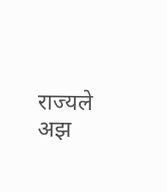राज्यले अझ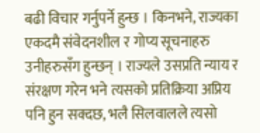बढी विचार गर्नुपर्ने हुन्छ । किनभने, राज्यका एकदमै संवेदनशील र गोप्य सूचनाहरु उनीहरुसँग हुन्छन् । राज्यले उसप्रति न्याय र संरक्षण गरेन भने त्यसको प्रतिक्रिया अप्रिय पनि हुन सक्दछ, भलै सिलवालले त्यसो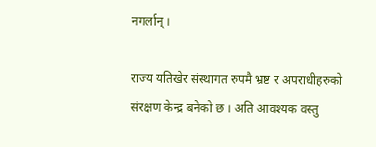नगर्लान् ।

राज्य यतिखेर संस्थागत रुपमै भ्रष्ट र अपराधीहरुको संरक्षण केन्द्र बनेको छ । अति आवश्यक वस्तु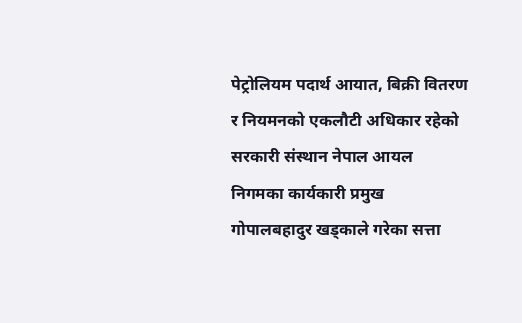पेट्रोलियम पदार्थ आयात, बिक्री वितरण र नियमनको एकलौटी अधिकार रहेको सरकारी संस्थान नेपाल आयल निगमका कार्यकारी प्रमुख गोपालबहादुर खड्काले गरेका सत्ता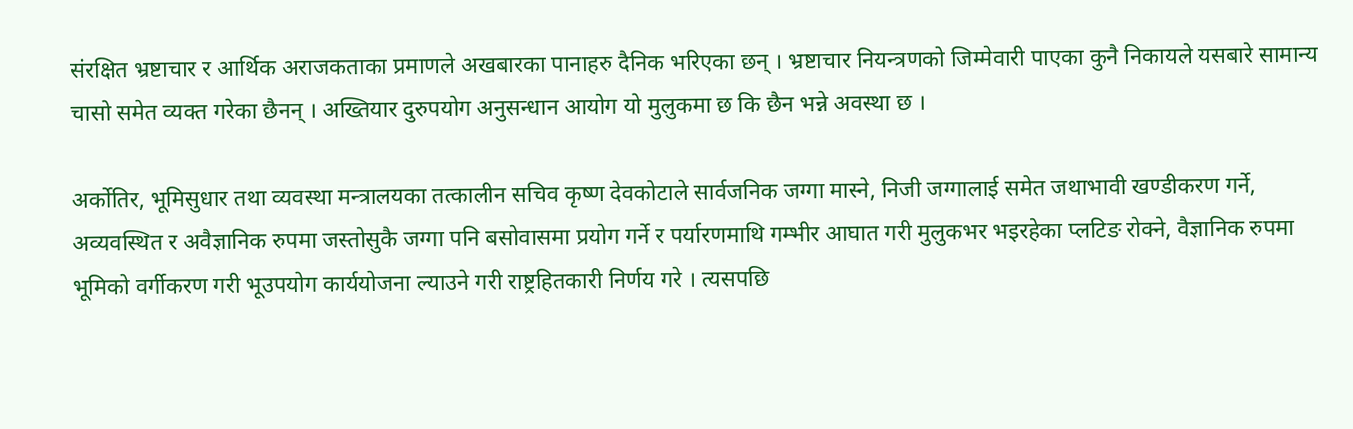संरक्षित भ्रष्टाचार र आर्थिक अराजकताका प्रमाणले अखबारका पानाहरु दैनिक भरिएका छन् । भ्रष्टाचार नियन्त्रणको जिम्मेवारी पाएका कुनै निकायले यसबारे सामान्य चासो समेत व्यक्त गरेका छैनन् । अख्तियार दुरुपयोग अनुसन्धान आयोग यो मुलुकमा छ कि छैन भन्ने अवस्था छ ।

अर्कोतिर, भूमिसुधार तथा व्यवस्था मन्त्रालयका तत्कालीन सचिव कृष्ण देवकोटाले सार्वजनिक जग्गा मास्ने, निजी जग्गालाई समेत जथाभावी खण्डीकरण गर्ने, अव्यवस्थित र अवैज्ञानिक रुपमा जस्तोसुकै जग्गा पनि बसोवासमा प्रयोग गर्ने र पर्यारणमाथि गम्भीर आघात गरी मुलुकभर भइरहेका प्लटिङ रोक्ने, वैज्ञानिक रुपमा भूमिको वर्गीकरण गरी भूउपयोग कार्ययोजना ल्याउने गरी राष्ट्रहितकारी निर्णय गरे । त्यसपछि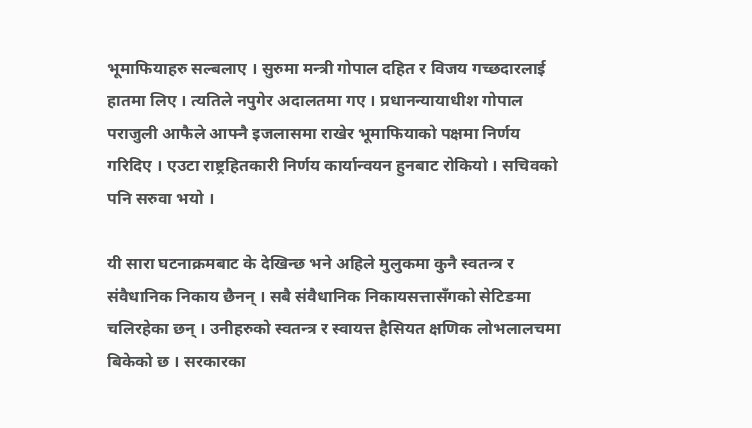भूमाफियाहरु सल्बलाए । सुरुमा मन्त्री गोपाल दहित र विजय गच्छदारलाई हातमा लिए । त्यतिले नपुगेर अदालतमा गए । प्रधानन्यायाधीश गोपाल पराजुली आफैले आफ्नै इजलासमा राखेर भूमाफियाको पक्षमा निर्णय गरिदिए । एउटा राष्ट्रहितकारी निर्णय कार्यान्वयन हुनबाट रोकियो । सचिवको पनि सरुवा भयो ।

यी सारा घटनाक्रमबाट के देखिन्छ भने अहिले मुलुकमा कुनै स्वतन्त्र र संवैधानिक निकाय छैनन् । सबै संवैधानिक निकायसत्तासँगको सेटिङमा चलिरहेका छन् । उनीहरुको स्वतन्त्र र स्वायत्त हैसियत क्षणिक लोभलालचमा बिकेको छ । सरकारका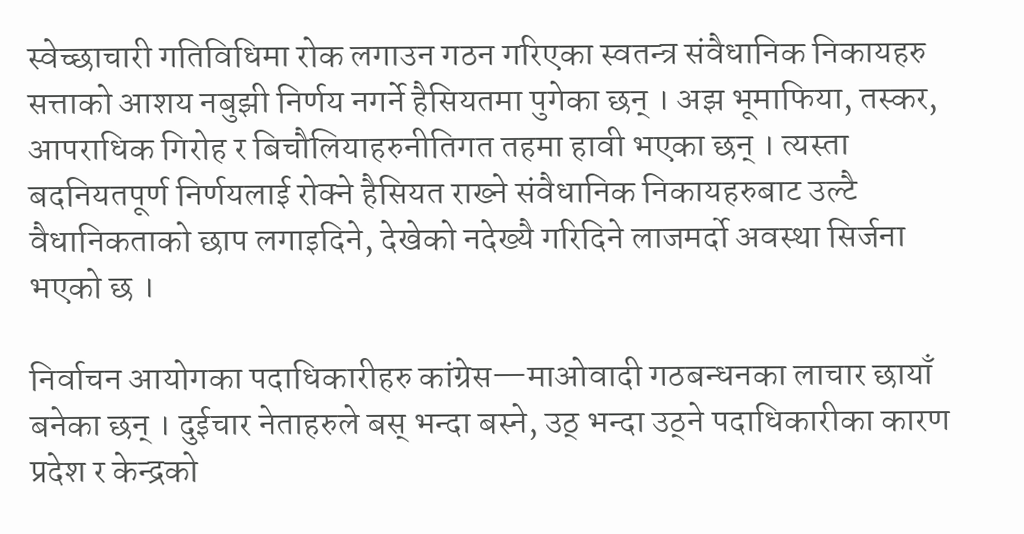स्वेच्छाचारी गतिविधिमा रोक लगाउन गठन गरिएका स्वतन्त्र संवैधानिक निकायहरु सत्ताको आशय नबुझी निर्णय नगर्ने हैसियतमा पुगेका छन् । अझ भूमाफिया, तस्कर, आपराधिक गिरोह र बिचौलियाहरुनीतिगत तहमा हावी भएका छन् । त्यस्ता बदनियतपूर्ण निर्णयलाई रोक्ने हैसियत राख्ने संवैधानिक निकायहरुबाट उल्टै वैधानिकताको छाप लगाइदिने, देखेको नदेख्यै गरिदिने लाजमर्दो अवस्था सिर्जना भएको छ ।

निर्वाचन आयोगका पदाधिकारीहरु कांग्रेस—माओवादी गठबन्धनका लाचार छायाँ बनेका छन् । दुईचार नेताहरुले बस् भन्दा बस्ने, उठ् भन्दा उठ्ने पदाधिकारीका कारण प्रदेश र केन्द्रको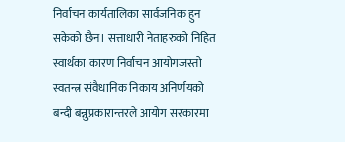निर्वाचन कार्यतालिका सार्वजनिक हुन सकेको छैन। सत्ताधारी नेताहरुको निहित स्वार्थका कारण निर्वाचन आयोगजस्तो स्वतन्त्र संवैधानिक निकाय अनिर्णयको बन्दी बन्नुप्रकारान्तरले आयोग सरकारमा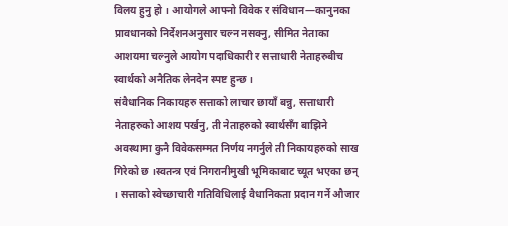विलय हुनु हो । आयोगले आफ्नो विवेक र संविधान—कानुनका प्रावधानको निर्देशनअनुसार चल्न नसक्नु, सीमित नेताका आशयमा चल्नुले आयोग पदाधिकारी र सत्ताधारी नेताहरुबीच स्वार्थको अनैतिक लेनदेन स्पष्ट हुन्छ ।
संवैधानिक निकायहरु सत्ताको लाचार छायाँ बन्नु, सत्ताधारी नेताहरुको आशय पर्खनु, ती नेताहरुको स्वार्थसँग बाझिने अवस्थामा कुनै विवेकसम्मत निर्णय नगर्नुले ती निकायहरुको साख गिरेको छ ।स्वतन्त्र एवं निगरानीमुखी भूमिकाबाट च्यूत भएका छन् । सत्ताको स्वेच्छाचारी गतिविधिलाई वैधानिकता प्रदान गर्ने औजार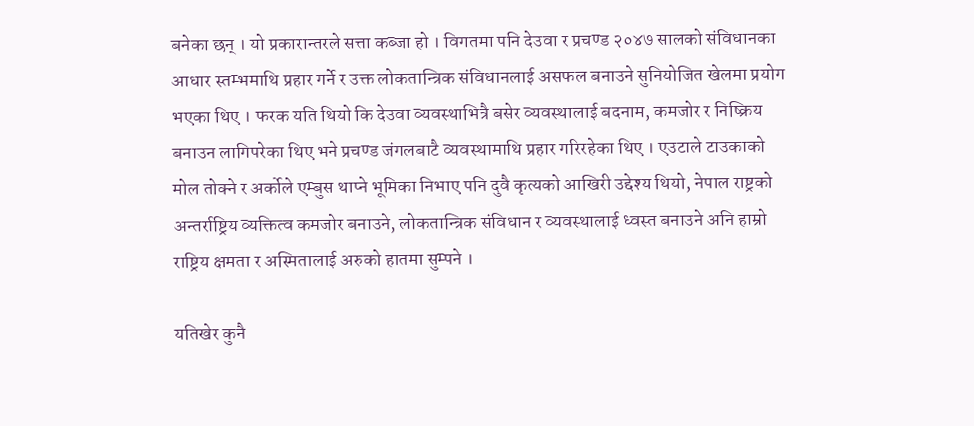बनेका छन् । यो प्रकारान्तरले सत्ता कब्जा हो । विगतमा पनि देउवा र प्रचण्ड २०४७ सालको संविधानका आधार स्तम्भमाथि प्रहार गर्ने र उक्त लोकतान्त्रिक संविधानलाई असफल बनाउने सुनियोजित खेलमा प्रयोग भएका थिए । फरक यति थियो कि देउवा व्यवस्थाभित्रै बसेर व्यवस्थालाई बदनाम, कमजोर र निष्क्रिय बनाउन लागिपरेका थिए भने प्रचण्ड जंगलबाटै व्यवस्थामाथि प्रहार गरिरहेका थिए । एउटाले टाउकाको मोल तोक्ने र अर्कोले एम्बुस थाप्ने भूमिका निभाए पनि दुवै कृत्यको आखिरी उद्देश्य थियो, नेपाल राष्ट्रको अन्तर्राष्ट्रिय व्यक्तित्व कमजोर बनाउने, लोकतान्त्रिक संविधान र व्यवस्थालाई ध्वस्त बनाउने अनि हाम्रो राष्ट्रिय क्षमता र अस्मितालाई अरुको हातमा सुम्पने ।

यतिखेर कुनै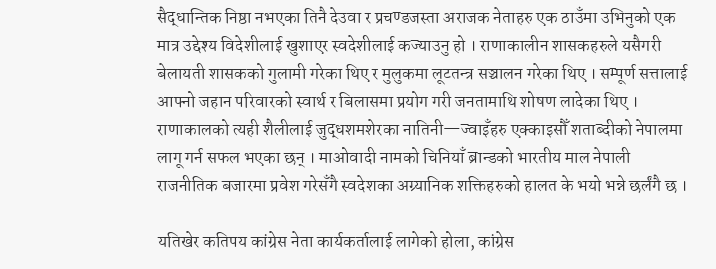सैद्धान्तिक निष्ठा नभएका तिनै देउवा र प्रचण्डजस्ता अराजक नेताहरु एक ठाउँमा उभिनुको एक मात्र उद्देश्य विदेशीलाई खुशाएर स्वदेशीलाई कज्याउनु हो । राणाकालीन शासकहरुले यसैगरी बेलायती शासकको गुलामी गरेका थिए र मुलुकमा लूटतन्त्र सञ्चालन गरेका थिए । सम्पूर्ण सत्तालाई आफ्नो जहान परिवारको स्वार्थ र बिलासमा प्रयोग गरी जनतामाथि शोषण लादेका थिए । राणाकालको त्यही शैलीलाई जुद्धशमशेरका नातिनी—ज्वाइँहरु एक्काइसौँ शताब्दीको नेपालमा लागू गर्न सफल भएका छन् । माओवादी नामको चिनियाँ ब्रान्डको भारतीय माल नेपाली राजनीतिक बजारमा प्रवेश गरेसँगै स्वदेशका अग्र्यानिक शक्तिहरुको हालत के भयो भन्ने छर्लंगै छ ।

यतिखेर कतिपय कांग्रेस नेता कार्यकर्तालाई लागेको होला, कांग्रेस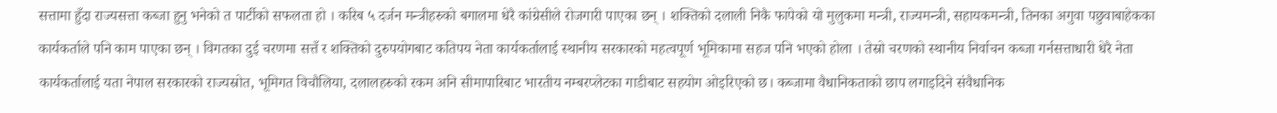सत्तामा हुँदा राज्यसत्ता कब्जा हुनु भनेको त पार्टीको सफलता हो । करिब ५ दर्जन मन्त्रीहरुको बगालमा धेरै कांग्रेसीले रोजगारी पाएका छन् । शक्तिको दलाली निकै फापेको यो मुलुकमा मन्त्री, राज्यमन्त्री, सहायकमन्त्री, तिनका अगुवा पछुवाबाहेकका कार्यकर्ताले पनि काम पाएका छन् । विगतका दुई चरणमा सत्तँ र शक्तिको दुरुपयोगबाट कतिपय नेता कार्यकर्तालाई स्थानीय सरकारको महत्वपूर्ण भूमिकामा सहज पनि भएको होला । तेस्रो चरणको स्थानीय निर्वाचन कब्जा गर्नसत्ताधारी धेरै नेता कार्यकर्तालाई यता नेपाल सरकारको राज्यस्रोत, भूमिगत विचौलिया, दलालहरुको रकम अनि सीमापारिबाट भारतीय नम्बरप्लेटका गाडीबाट सहयोग ओइरिएको छ। कब्जामा वैधानिकताको छाप लगाइदिने संवैधानिक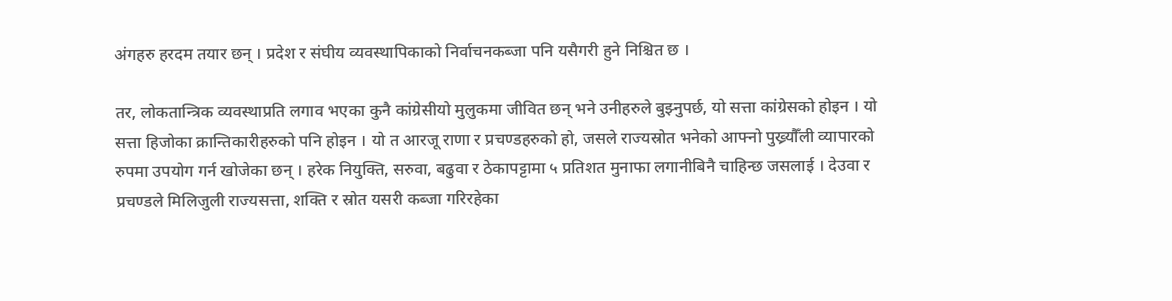अंगहरु हरदम तयार छन् । प्रदेश र संघीय व्यवस्थापिकाको निर्वाचनकब्जा पनि यसैगरी हुने निश्चित छ ।

तर, लोकतान्त्रिक व्यवस्थाप्रति लगाव भएका कुनै कांग्रेसीयो मुलुकमा जीवित छन् भने उनीहरुले बुझ्नुपर्छ, यो सत्ता कांग्रेसको होइन । यो सत्ता हिजोका क्रान्तिकारीहरुको पनि होइन । यो त आरजू राणा र प्रचण्डहरुको हो, जसले राज्यस्रोत भनेको आफ्नो पुख्र्यौँली व्यापारको रुपमा उपयोग गर्न खोजेका छन् । हरेक नियुक्ति, सरुवा, बढुवा र ठेकापट्टामा ५ प्रतिशत मुनाफा लगानीबिनै चाहिन्छ जसलाई । देउवा र प्रचण्डले मिलिजुली राज्यसत्ता, शक्ति र स्रोत यसरी कब्जा गरिरहेका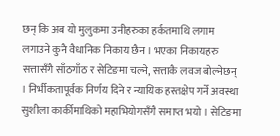छन् कि अब यो मुलुकमा उनीहरुका हर्कतमाथि लगाम लगाउने कुनै वैधानिक निकाय छैन । भएका निकायहरु सत्तासँगै साँठगाँठ र सेटिङमा चल्ने, सत्ताकै लवज बोल्नेछन् । निर्भीकतापूर्वक निर्णय दिने र न्यायिक हस्तक्षेप गर्ने अवस्था सुशीला कार्कीमाथिको महाभियोगसँगै समाप्त भयो । सेटिङमा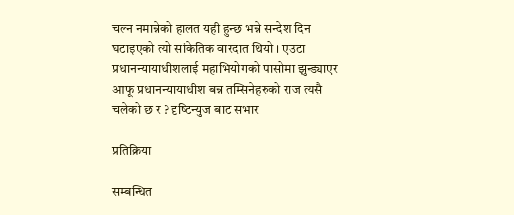चल्न नमान्नेको हालत यही हुन्छ भन्ने सन्देश दिन घटाइएको त्यो सांकेतिक वारदात थियो । एउटा प्रधानन्यायाधीशलाई महाभियोगको पासोमा झुन्ड्याएर आफू प्रधानन्यायाधीश बन्न तम्सिनेहरुको राज त्यसै चलेको छ र ? दृष्‍टिन्युज बाट सभार

प्रतिक्रिया

सम्बन्धित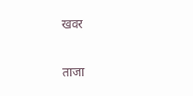खवर

ताजा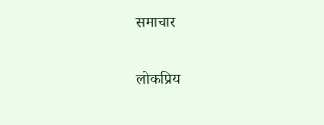समाचार

लोकप्रिय